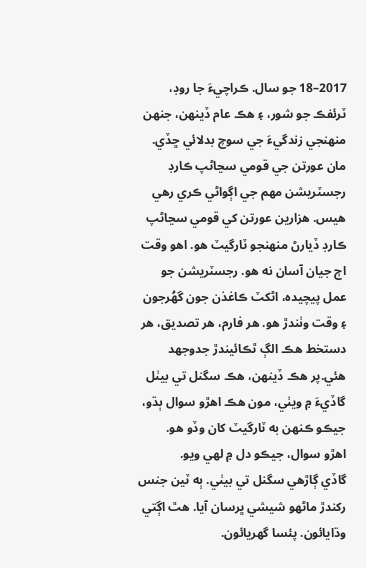2017–18 جو سال. ڪراچيءَ جا روڊ، ٽرئفڪ جو شور، ۽ هڪ عام ڏينھن، جنھن منھنجي زندگيءَ جي سوچ بدلائي ڇڏي.
مان عورتن جي قومي سڃاڻپ ڪارڊ رجسٽريشن مھم جي اڳواڻي ڪري رهي هيس. هزارين عورتن کي قومي سڃاڻپ ڪارڊ ڏيارڻ منھنجو ٽارگيٽ هو. اهو وقت اڄ جيان آسان نه هو. رجسٽريشن جو عمل پيچيده، اڻکٽ ڪاغذن جون گهُرجون ۽ وقت وٺندڙ هو. هر فارم، هر تصديق، هر دستخط هڪ الڳ ٿڪائيندڙ جدوجھد هئي.پر هڪ ڏينھن، هڪ سگنل تي بيٺل گاڏيءَ ۾ ويٺي، مون هڪ اهڙو سوال ٻڌو، جيڪو ڪنھن به ٽارگيٽ کان وڏو هو.
اهڙو سوال، جيڪو دل ۾ لھي ويو.
گاڏي ڳاڙهي سگنل تي بيٺي. ٻه ٽين جنس رکندڙ ماڻهو شيشي ڀرسان آيا. هٿ اڳتي وڌايائون. پئسا گهريائون.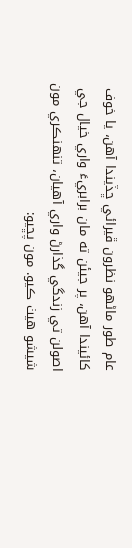عام طور ماڻهو نظرون ڦيرائي ڇڏيندا آهن، يا خوف کائيندا آهن، پر جيئن ته مان برابريءَ واري خيال جي اصولن تي زندگي گذارڻ واري آهيان، تنھنڪري مون شيشو هيٺ ڪيو. مون پڇيو: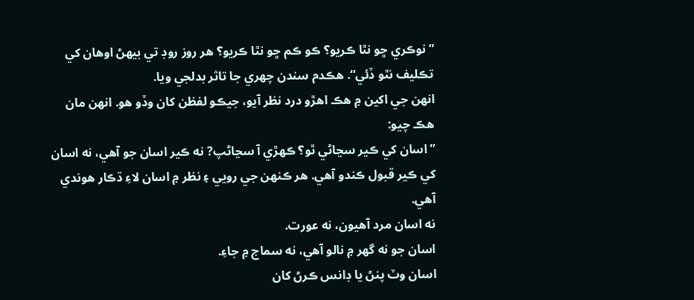”نوڪري ڇو نٿا ڪريو؟ ڪو ڪم ڇو نٿا ڪريو؟ هر روز روڊ تي بيھڻ اوهان کي تڪليف نٿو ڏئي“. هڪدم سندن چھري جا تاثر بدلجي ويا.
انهن جي اکين ۾ هڪ اهڙو درد نظر آيو، جيڪو لفظن کان وڏو هو. انهن مان هڪ چيو:
” اسان کي ڪير سڃاڻي ٿو؟ ڪھڙي آ سڃاڻپ? نه ڪير اسان جو آهي، نه اسان کي ڪير قبول ڪندو آهي. هر ڪنھن جي رويي ۽ نظر ۾ اسان لاءِ ڌڪار هوندي آهي.
نه اسان مرد آهيون، نه عورت.
اسان جو نه گهر ۾ نالو آهي، نه سماج ۾ جاءِ.
اسان وٽ پنڻ يا ڊانس ڪرڻ کان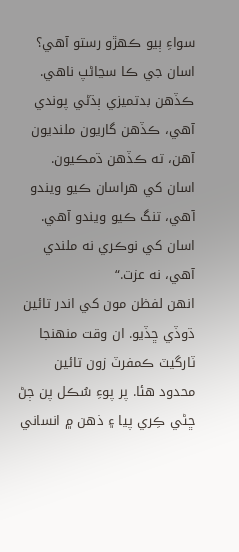سواءِ ٻيو ڪھڙو رستو آهي؟
اسان جي ڪا سڃاڻپ ناهي.
ڪڏهن بدتميزي ٻڌڻي پوندي آهي، ڪڏهن گاريون ملنديون آهن، ته ڪڏهن ڌمڪيون.
اسان کي هراسان ڪيو ويندو آهي، تنگ ڪيو ويندو آهي.
اسان کي نوڪري نه ملندي آهي، نه عزت.“
انهن لفظن مون کي اندر تائين ڌوڏي ڇڏيو. ان وقت منھنجا ٽارگيٽ ڪمفرٽ زون تائين محدود هئا. پر پوءِ سُڪل پن ڄڻ ڇڻي ڪِري پيا ۽ ذهن ۾ انساني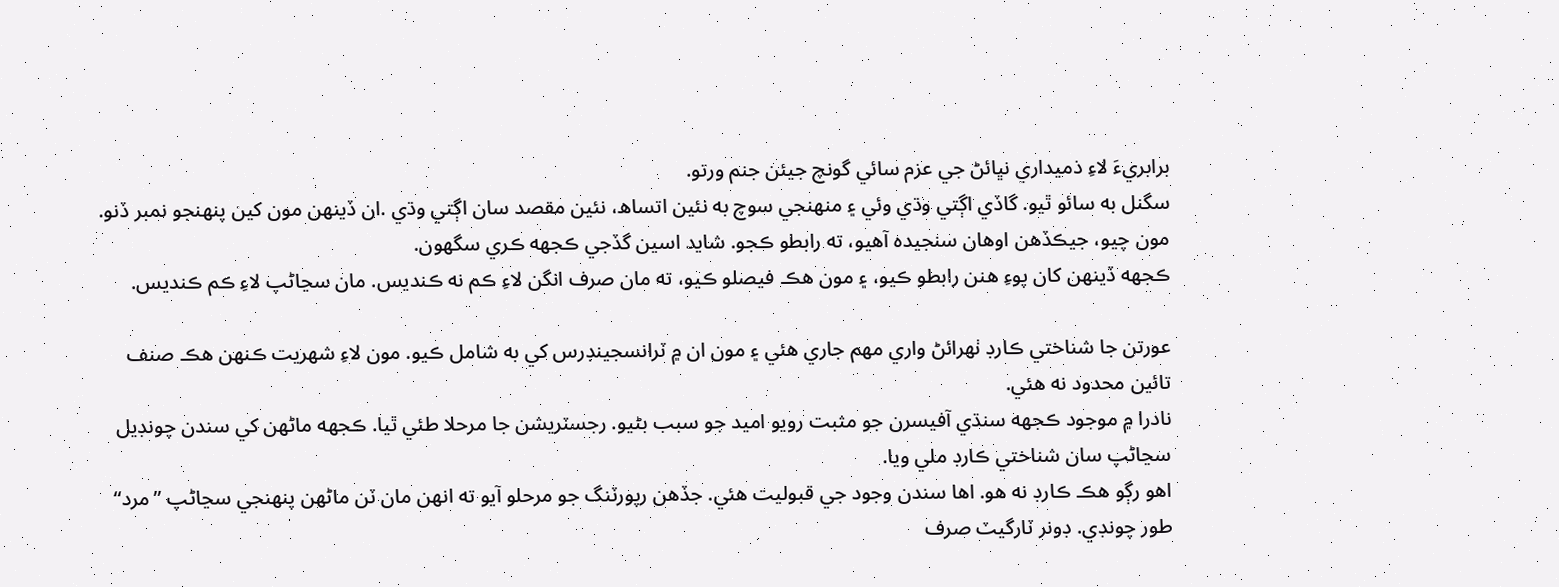برابريءَ لاءِ ذميداري نڀائڻ جي عزم سائي گونچ جيئن جنم ورتو.
سگنل به سائو ٿيو. گاڏي اڳتي وڌي وئي ۽ منھنجي سوچ به نئين اتساھ، نئين مقصد سان اڳتي وڌي .ان ڏينھن مون کين پنھنجو نمبر ڏنو. مون چيو، جيڪڏهن اوهان سنجيده آهيو، ته رابطو ڪجو. شايد اسين گڏجي ڪجهه ڪري سگهون.
ڪجهه ڏينھن کان پوءِ هنن رابطو ڪيو، ۽ مون هڪ فيصلو ڪيو، ته مان صرف انگن لاءِ ڪم نه ڪنديس. مان سڃاڻپ لاءِ ڪم ڪنديس.

عورتن جا شناختي ڪارڊ ٺھرائڻ واري مھم جاري هئي ۽ مون ان ۾ ٽرانسجينڊرس کي به شامل ڪيو. مون لاءِ شھريت ڪنھن هڪ صنف تائين محدود نه هئي.
نادرا ۾ موجود ڪجهه سنڌي آفيسرن جو مثبت رويو اميد جو سبب بڻيو. رجسٽريشن جا مرحلا طئي ٿيا. ڪجهه ماڻهن کي سندن چونڊيل سڃاڻپ سان شناختي ڪارڊ ملي ويا.
اهو رڳو هڪ ڪارڊ نه هو. اها سندن وجود جي قبوليت هئي. جڏهن رپورٽنگ جو مرحلو آيو ته انهن مان ٽن ماڻهن پنھنجي سڃاڻپ ”مرد“ طور چونڊي. ڊونر ٽارگيٽ صرف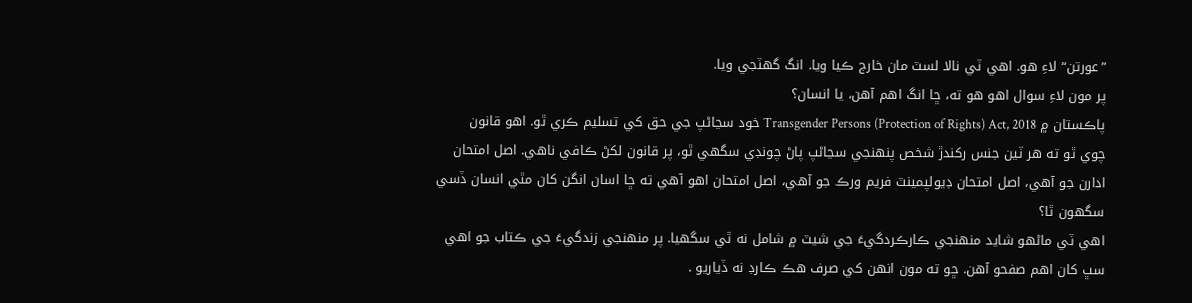”عورتن“ لاءِ هو. اهي ٽي نالا لسٽ مان خارج ڪيا ويا. انگ گهٽجي ويا.
پر مون لاءِ سوال اهو هو ته، ڇا انگ اهم آهن، يا انسان؟
پاڪستان ۾ Transgender Persons (Protection of Rights) Act, 2018 خود سڃاڻپ جي حق کي تسليم ڪري ٿو. اهو قانون چوي ٿو ته هر ٽين جنس رکندڙ شخص پنھنجي سڃاڻپ پاڻ چونڊي سگهي ٿو، پر قانون لکڻ ڪافي ناهي. اصل امتحان ادارن جو آهي، اصل امتحان ڊيولپمينٽ فريم ورڪ جو آهي، اصل امتحان اهو آهي ته ڇا اسان انگن کان مٿي انسان ڏسي سگهون ٿا؟
اهي ٽي ماڻهو شايد منھنجي ڪارڪردگيءَ جي شيٽ ۾ شامل نه ٿي سگهيا. پر منھنجي زندگيءَ جي ڪتاب جو اهي سڀ کان اهم صفحو آهن. ڇو ته مون انهن کي صرف هڪ ڪارڊ نه ڏياريو .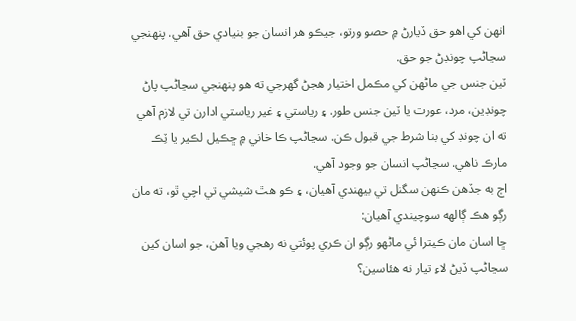انهن کي اهو حق ڏيارڻ ۾ حصو ورتو، جيڪو هر انسان جو بنيادي حق آهي. پنھنجي سڃاڻپ چونڊڻ جو حق.
ٽين جنس جي ماڻهن کي مڪمل اختيار هجڻ گهرجي ته هو پنھنجي سڃاڻپ پاڻ چونڊين، مرد، عورت يا ٽين جنس طور. ۽ رياستي ۽ غير رياستي ادارن تي لازم آهي ته ان چونڊ کي بنا شرط جي قبول ڪن. سڃاڻپ ڪا خاني ۾ ڇڪيل لڪير يا ٽِڪ مارڪ ناهي. سڃاڻپ انسان جو وجود آهي.
اڄ به جڏهن ڪنھن سگنل تي بيھندي آهيان، ۽ ڪو هٿ شيشي تي اچي ٿو، ته مان رڳو هڪ ڳالهه سوچيندي آهيان:
ڇا اسان مان ڪيترا ئي ماڻهو رڳو ان ڪري پوئتي نه رهجي ويا آهن، جو اسان کين سڃاڻپ ڏيڻ لاءِ تيار نه هئاسين؟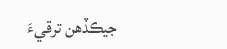جيڪڏهن ترقيءَ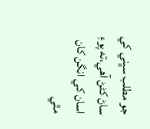جو مطلب سڀني کي ساڻ کڻڻ آهي،ته پوءِ اسان کي انگن کان مٿي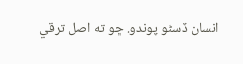انسان ڏسڻو پوندو. ڇو ته اصل ترقي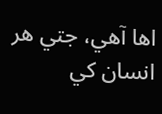اها آهي، جتي هر انسان کي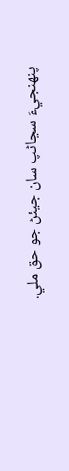پنھنجيءَ سڃاڻپ سان جيئڻ جو حق ملي.